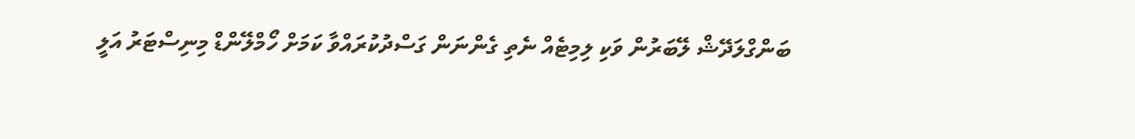ބަންގްލަދޭޝް ލޭބަރުން ވަކި ލިމިޓެއް ނެތި ގެންނަން ގަސްދުކުރައްވާ ކަމަށް ހޯމްލޭންޑް މިނިސްޓަރު އަލީ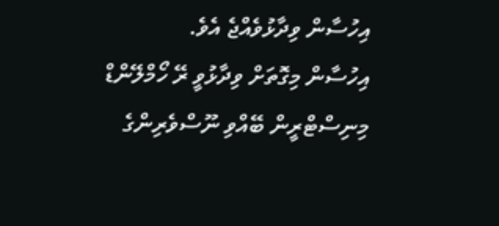އިހުސާން ވިދާޅުވެއްޖެ އެވެ.
އިހުސާން މިގޮތަށް ވިދާޅުވީ ރޭ ހޯމްލޭންޑް މިނިސްޓްރީން ބޭއްވި ނޫސްވެރިންގެ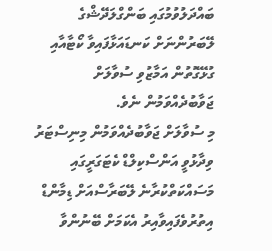ބައްދަލުވުމުގައި ބަންގްލަދޭޝްގެ ލޭބަރުންނަށް ކަނޑައަޅާފައިވާ ކޯޓާއާއި ގުޅޭގޮތުން އަމާޒުވި ސުވާލަށް ޖަވާބުދެއްވަމުން ނެވެ.
މި ސުވާލަށް ޖަވާބުދެއްވަމުން މިނިސްޓަރު ވިދާޅުވީ އަންސްކިލްޑް ކެޓަގަރީގައި މަސައްކަތްކުރާނެ ލޭބަރާސްއަށް ޑިމާންޑް އިތުރުވެފައިވާއިރު އެކަމަށް ބޭނުންވާ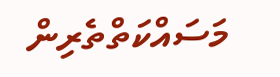މަސައްކަތްތެރިން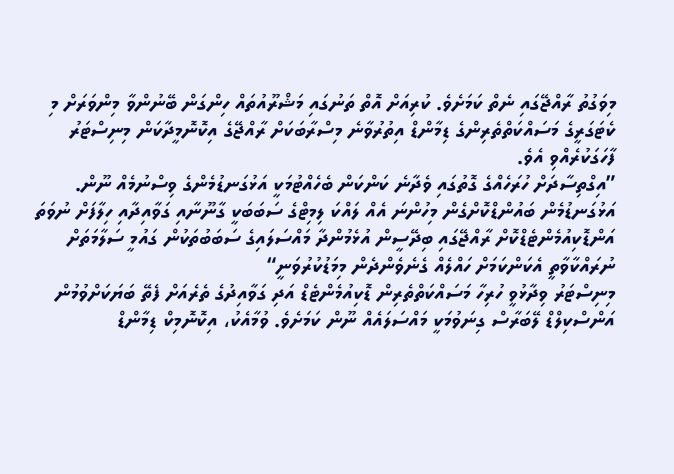މިވަގުތު ރާއްޖޭގައި ނެތް ކަމަށެވެ. ކުރިއަށް އޮތް ތަނުގައި މަޝްރޫއުތައް ހިންގަން ބޭނުންވާ މިންވަރަށް މި ކެޓަގަރީގެ މަސައްކަތްތެރިންގެ ޑިމާންޑް އިތުރުވާނެ މިސްރާބަކަށް ރާއްޖޭގެ އިކޮނޮމީދާކަން މިނިސްޓަރު ފާހަގަކުރެއްވި އެވެ.
”އިގްތިސާދަށް ހުރަހެއްގެ ގޮތުގައި ވެދާނެ ކަންކަން ބެހެއްޓުމަކީ އަޅުގަނޑުމެންގެ ވިސްނުމެއް ނޫން. އަޅުގަނޑުމެން ބައުންޑްކޮށްގެން މިހުންނަ އެއް ލައްކަ ލިމިޓްގެ ސަބަބަކީ ގާނޫނާއި ގަވާއިދާއި ހިލާފަށް ނުވަތަ އަންޑޮކިއުމެންޓެޑްކޮށް ރާއްޖޭގައި ބިދޭސީން އުޅެމުންދާ މައްސަލައިގެ ސަބަބުތަކުން ގައުމީ ސަލާމަތަށް ނުރައްކާވާތީ އެކަންކަމަށް ހައްލެއް ގެނެވެންދެން މިމަޑުކުރުވަނީ“
މިނިސްޓަރު ވިދާޅުވީ ހުރިހާ މަސައްކަތްތެރިން ޑޮކިއުމެންޓެޑް އަދި ގަވާއިދުގެ ތެރެއަށް ފެތޭ ބަޔަކަށްވުމުން އަންސްކިލްޑް ލޭބަރާސް ގިނަވުމަކީ މައްސަލައެއް ނޫން ކަމަށެވެ. ވުމާއެކު، އިކޮނޮމިކް ޑިމާންޑް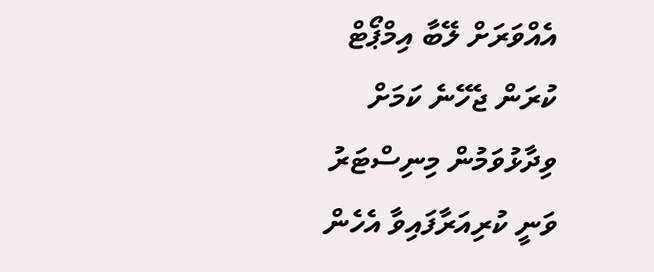އެއްވަރަށް ލޭބާ އިމްޕޯޓް ކުރަން ޖެހޭނެ ކަމަށް ވިދާޅުވަމުން މިނިސްޓަރު ވަނީ ކުރިއަރާފައިވާ އެހެން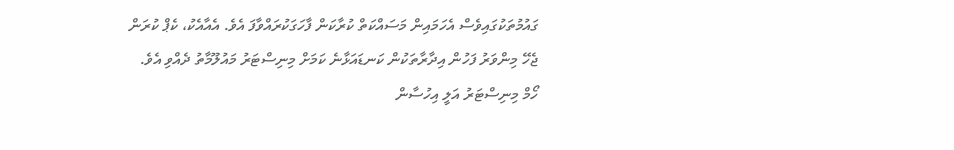ގައުމުތަކުގައިވެސް އެހަމައިން މަސައްކަތް ކުރާކަން ފާހަގަކުރައްވާފަ އެވެ. އެއާއެކު، ކެޕް ކުރަން ޖެހޭ މިންވަރު ފަހުން އިދާރާތަކުން ކަނޑައަޅާނެ ކަމަށް މިނިސްޓަރު މައުލޫމާތު ދެއްވި އެވެ.
ހޯމް މިނިސްޓަރު އަލީ އިހުސާން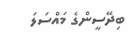ބިދޭސީންގެ މައްސަލަ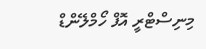މިނިސްޓްރީ އޮފް ހޯމްލޭންޑް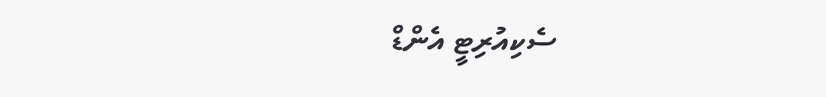ސެކިއުރިޓީ އެންޑް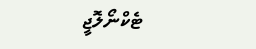ޓެކްނޯލޮޖީ